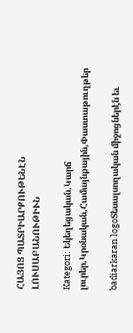ՀԱՅՈՑ ՊԱՏՐԻԱՐՔՈՒԹԵՆԷՆ ԼՈՒՍԱԲԱՆՈՒԹԻՒՆ

Kategori: Եկեղեցական,Կարճ լուրեր,Կրօնական,Համայնքային,Փաստաթուղթեր

badiarkaran logoՏեսալսողական միջոցներէն եւ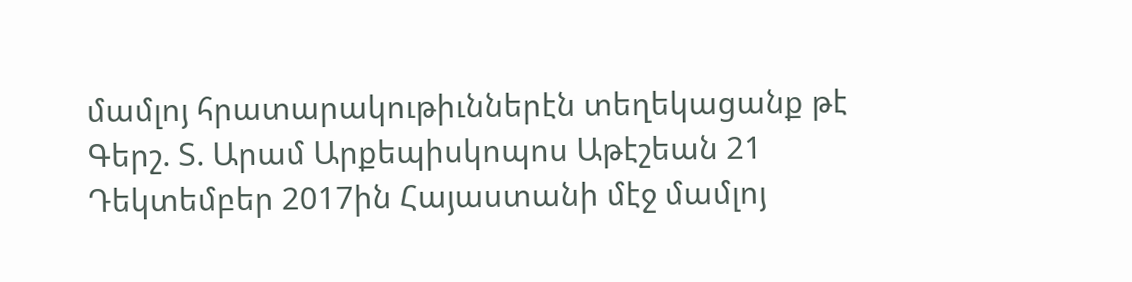մամլոյ հրատարակութիւններէն տեղեկացանք թէ Գերշ. Տ. Արամ Արքեպիսկոպոս Աթէշեան 21 Դեկտեմբեր 2017ին Հայաստանի մէջ մամլոյ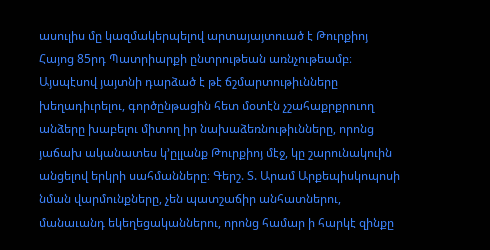ասուլիս մը կազմակերպելով արտայայտուած է Թուրքիոյ Հայոց 85րդ Պատրիարքի ընտրութեան առնչութեամբ։ Այսպէսով յայտնի դարձած է թէ ճշմարտութիւնները խեղադիւրելու, գործընթացին հետ մօտէն չշահաքրքրուող անձերը խաբելու միտող իր նախաձեռնութիւնները, որոնց յաճախ ականատես կ՚ըլլանք Թուրքիոյ մէջ, կը շարունակուին անցելով երկրի սահմանները։ Գերշ. Տ. Արամ Արքեպիսկոպոսի նման վարմունքները, չեն պատշաճիր անհատներու, մանաւանդ եկեղեցականներու, որոնց համար ի հարկէ զինքը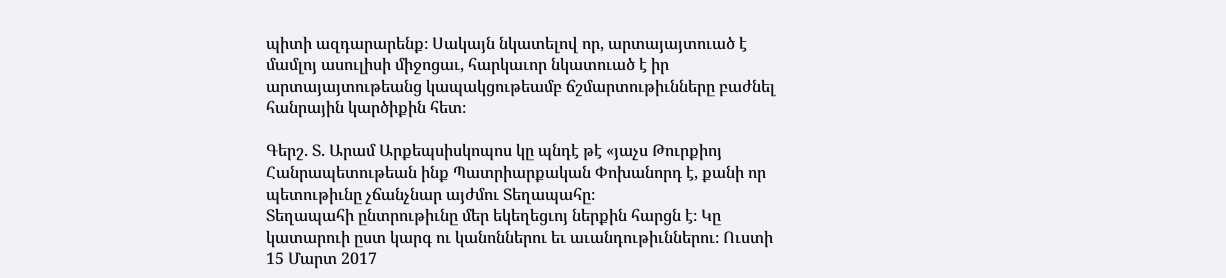պիտի ազդարարենք։ Սակայն նկատելով որ, արտայայտուած է մամլոյ ասուլիսի միջոցաւ, հարկաւոր նկատուած է իր արտայայտութեանց կապակցութեամբ ճշմարտութիւնները բաժնել հանրային կարծիքին հետ։

Գերշ. Տ. Արամ Արքեպսիսկոպոս կը պնդէ թէ «յաչս Թուրքիոյ Հանրապետութեան ինք Պատրիարքական Փոխանորդ է, քանի որ պետութիւնը չճանչնար այժմու Տեղապահը։
Տեղապահի ընտրութիւնը մեր եկեղեցւոյ ներքին հարցն է։ Կը կատարուի ըստ կարգ ու կանոններու եւ աւանդութիւններու։ Ուստի 15 Մարտ 2017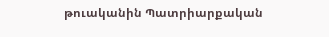թուականին Պատրիարքական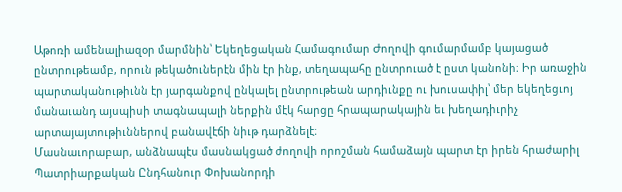Աթոռի ամենալիազօր մարմնին՝ Եկեղեցական Համագումար Ժողովի գումարմամբ կայացած ընտրութեամբ, որուն թեկածուներէն մին էր ինք, տեղապահը ընտրուած է ըստ կանոնի։ Իր առաջին պարտականութիւնն էր յարգանքով ընկալել ընտրութեան արդիւնքը ու խուսափիլ՝ մեր եկեղեցւոյ մանաւանդ այսպիսի տագնապալի ներքին մէկ հարցը հրապարակային եւ խեղադիւրիչ արտայայտութիւններով բանավէճի նիւթ դարձնելէ։
Մասնաւորաբար, անձնապէս մասնակցած ժողովի որոշման համաձայն պարտ էր իրեն հրաժարիլ Պատրիարքական Ընդհանուր Փոխանորդի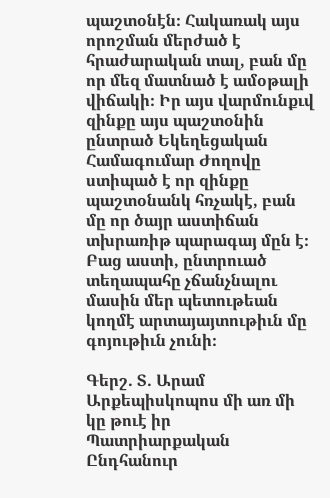պաշտօնէն։ Հակառակ այս որոշման մերժած է հրաժարական տալ, բան մը որ մեզ մատնած է ամօթալի վիճակի։ Իր այս վարմունքւվ զինքը այս պաշտօնին ընտրած Եկեղեցական Համագումար Ժողովը ստիպած է որ զինքը պաշտօնանկ հռչակէ, բան մը որ ծայր աստիճան տխրառիթ պարագայ մըն է։ Բաց աստի, ընտրուած տեղապահը չճանչնալու մասին մեր պետութեան կողմէ արտայայտութիւն մը գոյութիւն չունի։

Գերշ. Տ. Արամ Արքեպիսկոպոս մի առ մի կը թուէ իր Պատրիարքական Ընդհանուր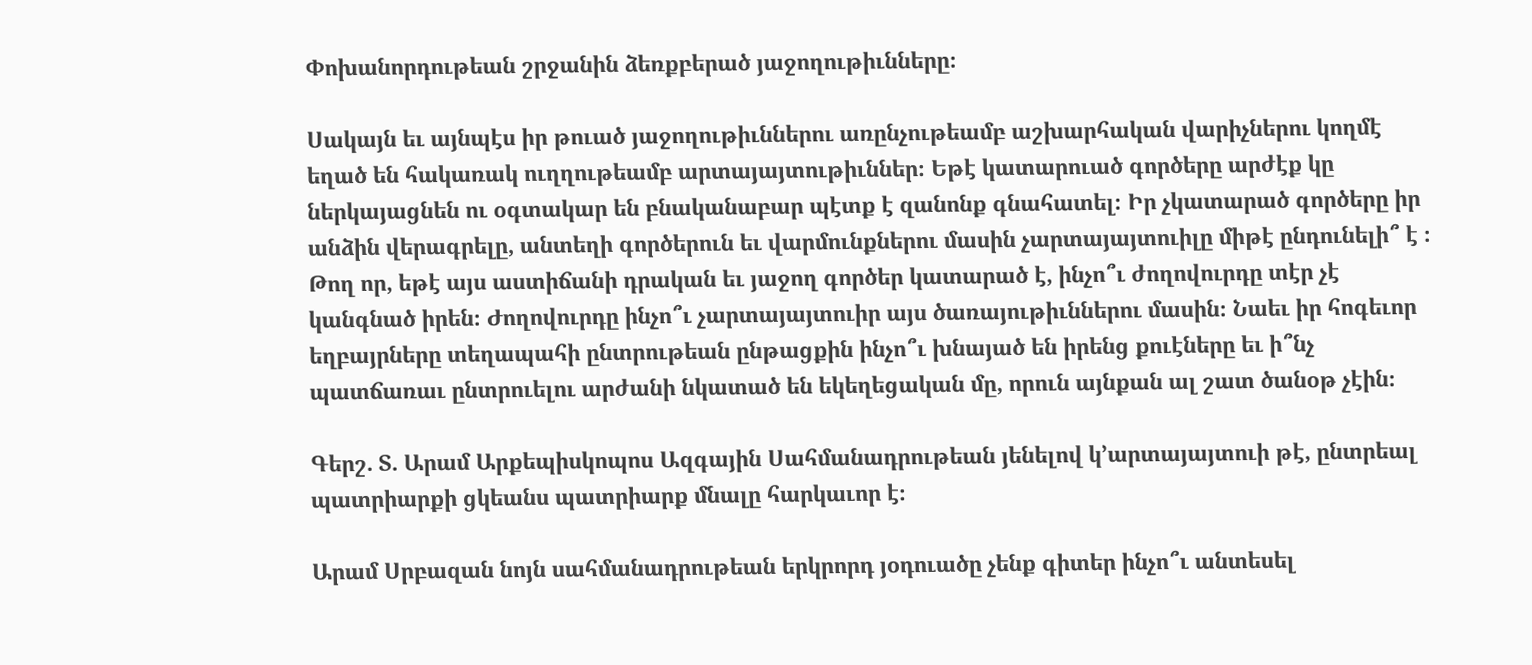Փոխանորդութեան շրջանին ձեռքբերած յաջողութիւնները։

Սակայն եւ այնպէս իր թուած յաջողութիւններու առընչութեամբ աշխարհական վարիչներու կողմէ եղած են հակառակ ուղղութեամբ արտայայտութիւններ։ Եթէ կատարուած գործերը արժէք կը ներկայացնեն ու օգտակար են բնականաբար պէտք է զանոնք գնահատել։ Իր չկատարած գործերը իր անձին վերագրելը, անտեղի գործերուն եւ վարմունքներու մասին չարտայայտուիլը միթէ ընդունելի՞ է ։ Թող որ, եթէ այս աստիճանի դրական եւ յաջող գործեր կատարած է, ինչո՞ւ ժողովուրդը տէր չէ կանգնած իրեն։ Ժողովուրդը ինչո՞ւ չարտայայտուիր այս ծառայութիւններու մասին։ Նաեւ իր հոգեւոր եղբայրները տեղապահի ընտրութեան ընթացքին ինչո՞ւ խնայած են իրենց քուէները եւ ի՞նչ պատճառաւ ընտրուելու արժանի նկատած են եկեղեցական մը, որուն այնքան ալ շատ ծանօթ չէին։

Գերշ. Տ. Արամ Արքեպիսկոպոս Ազգային Սահմանադրութեան յենելով կ՚արտայայտուի թէ, ընտրեալ պատրիարքի ցկեանս պատրիարք մնալը հարկաւոր է։

Արամ Սրբազան նոյն սահմանադրութեան երկրորդ յօդուածը չենք գիտեր ինչո՞ւ անտեսել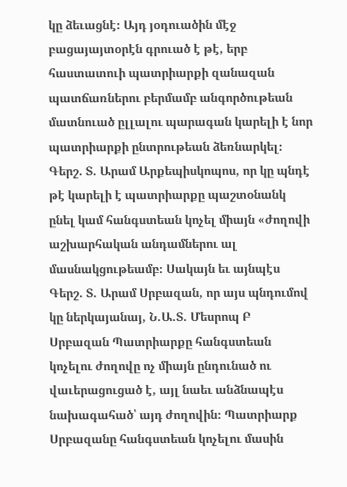կը ձեւացնէ։ Այդ յօդուածին մէջ բացայայտօրէն գրուած է թէ, երբ հաստատուի պատրիարքի զանազան պատճառներու բերմամբ անգործութեան մատնուած ըլլալու պարագան կարելի է նոր պատրիարքի ընտրութեան ձեռնարկել։ Գերշ. Տ. Արամ Արքեպիսկոպոս, որ կը պնդէ թէ կարելի է պատրիարքը պաշտօնանկ ընել կամ հանգստեան կոչել միայն «ժողովի աշխարհական անդամներու ալ մասնակցութեամբ։ Սակայն եւ այնպէս Գերշ. Տ. Արամ Սրբազան, որ այս պնդումով կը ներկայանայ, Ն.Ա.Տ. Մեսրոպ Բ Սրբազան Պատրիարքը հանգստեան կոչելու ժողովը ոչ միայն ընդունած ու վաւերացուցած է, այլ նաեւ անձնապէս նախագահած՝ այդ ժողովին։ Պատրիարք Սրբազանը հանգստեան կոչելու մասին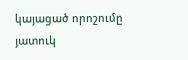կայացած որոշումը յատուկ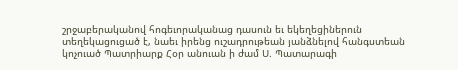շրջաբերականով հոգեւորականաց դասուն եւ եկեղեցիներուն տեղեկացուցած է, նաեւ իրենց ուշադրութեան յանձնելով հանգստեան կոչուած Պատրիարք Հօր անուան ի ժամ Ս. Պատարագի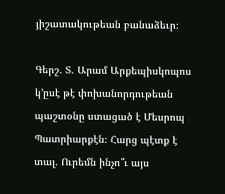յիշատակութեան բանաձեւր։

Գերշ. Տ. Արամ Արքեպիսկոպոս կ՚ըսէ թէ փոխանորդութեան պաշտօնը ստացած է Մեսրոպ Պատրիարքէն։ Հարց պէտք է տալ. Ուրեմն ինչո՞ւ այս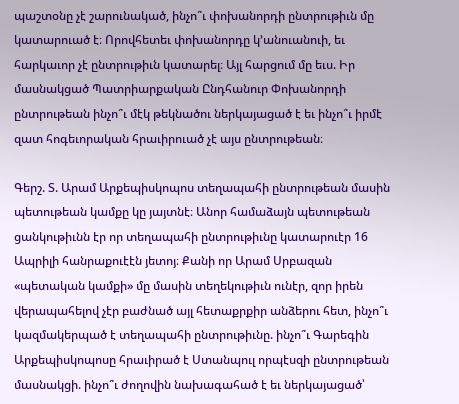պաշտօնը չէ շարունակած, ինչո՞ւ փոխանորդի ընտրութիւն մը կատարուած է։ Որովհետեւ փոխանորդը կ՚անուանուի, եւ հարկաւոր չէ ընտրութիւն կատարել։ Այլ հարցում մը եւս. Իր մասնակցած Պատրիարքական Ընդհանուր Փոխանորդի ընտրութեան ինչո՞ւ մէկ թեկնածու ներկայացած է եւ ինչո՞ւ իրմէ զատ հոգեւորական հրաւիրուած չէ այս ընտրութեան։

Գերշ. Տ. Արամ Արքեպիսկոպոս տեղապահի ընտրութեան մասին պետութեան կամքը կը յայտնէ։ Անոր համաձայն պետութեան ցանկութիւնն էր որ տեղապահի ընտրութիւնը կատարուէր 16 Ապրիլի հանրաքուէէն յետոյ։ Քանի որ Արամ Սրբազան «պետական կամքի» մը մասին տեղեկութիւն ունէր, զոր իրեն վերապահելով չէր բաժնած այլ հետաքրքիր անձերու հետ, ինչո՞ւ կազմակերպած է տեղապահի ընտրութիւնը. ինչո՞ւ Գարեգին Արքեպիսկոպոսը հրաւիրած է Ստանպուլ որպէսզի ընտրութեան մասնակցի. ինչո՞ւ ժողովին նախագահած է եւ ներկայացած՝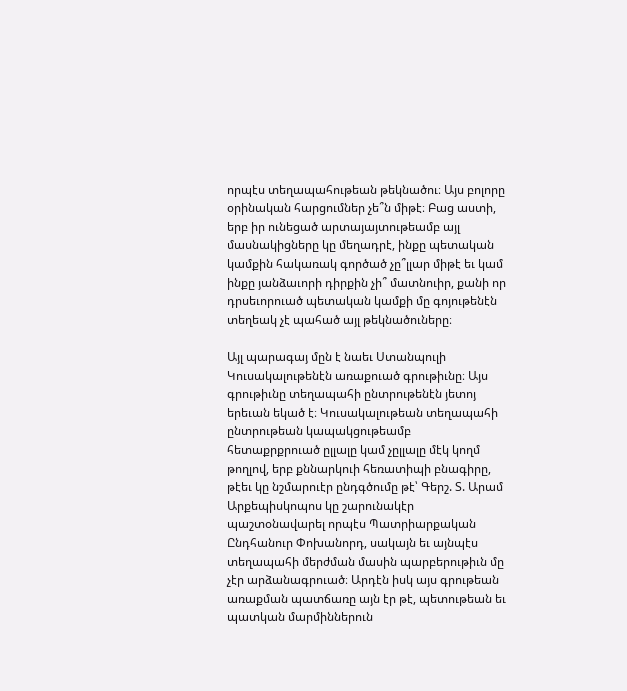որպէս տեղապահութեան թեկնածու։ Այս բոլորը օրինական հարցումներ չե՞ն միթէ։ Բաց աստի, երբ իր ունեցած արտայայտութեամբ այլ մասնակիցները կը մեղադրէ, ինքը պետական կամքին հակառակ գործած չը՞լլար միթէ եւ կամ ինքը յանձաւորի դիրքին չի՞ մատնուիր, քանի որ դրսեւորուած պետական կամքի մը գոյութենէն տեղեակ չէ պահած այլ թեկնածուները։

Այլ պարագայ մըն է նաեւ Ստանպուլի Կուսակալութենէն առաքուած գրութիւնը։ Այս գրութիւնը տեղապահի ընտրութենէն յետոյ երեւան եկած է։ Կուսակալութեան տեղապահի ընտրութեան կապակցութեամբ հետաքրքրուած ըլլալը կամ չըլլալը մէկ կողմ թողլով, երբ քննարկուի հեռատիպի բնագիրը, թէեւ կը նշմարուէր ընդգծումը թէ՝ Գերշ. Տ. Արամ Արքեպիսկոպոս կը շարունակէր պաշտօնավարել որպէս Պատրիարքական Ընդհանուր Փոխանորդ, սակայն եւ այնպէս տեղապահի մերժման մասին պարբերութիւն մը չէր արձանագրուած։ Արդէն իսկ այս գրութեան առաքման պատճառը այն էր թէ, պետութեան եւ պատկան մարմիններուն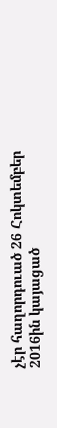չէր հաղորդուած 26 Հոկտեմբեր 2016ին կայացած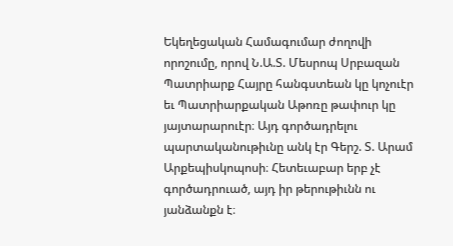Եկեղեցական Համագումար ժողովի որոշումը, որով Ն.Ա.Տ. Մեսրոպ Սրբազան Պատրիարք Հայրը հանգստեան կը կոչուէր եւ Պատրիարքական Աթոռը թափուր կը յայտարարուէր։ Այդ գործադրելու պարտականութիւնը անկ էր Գերշ. Տ. Արամ Արքեպիսկոպոսի։ Հետեւաբար երբ չէ գործադրուած, այդ իր թերութիւնն ու յանձանքն է։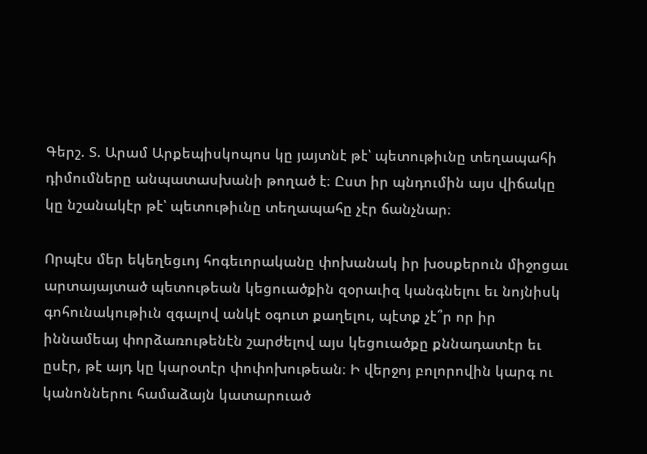Գերշ. Տ. Արամ Արքեպիսկոպոս կը յայտնէ թէ՝ պետութիւնը տեղապահի դիմումները անպատասխանի թողած է։ Ըստ իր պնդումին այս վիճակը կը նշանակէր թէ՝ պետութիւնը տեղապահը չէր ճանչնար։

Որպէս մեր եկեղեցւոյ հոգեւորականը փոխանակ իր խօսքերուն միջոցաւ արտայայտած պետութեան կեցուածքին զօրաւիզ կանգնելու եւ նոյնիսկ գոհունակութիւն զգալով անկէ օգուտ քաղելու, պէտք չէ՞ր որ իր իննամեայ փորձառութենէն շարժելով այս կեցուածքը քննադատէր եւ ըսէր, թէ այդ կը կարօտէր փոփոխութեան։ Ի վերջոյ բոլորովին կարգ ու կանոններու համաձայն կատարուած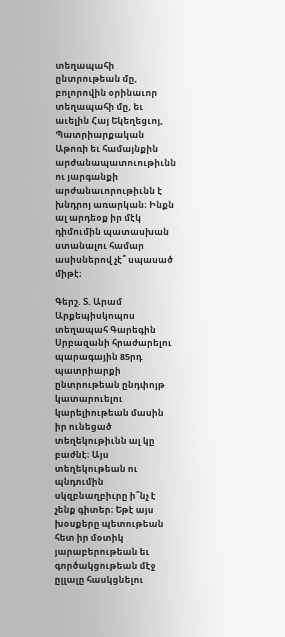տեղապահի ընտրութեան մը, բոլորովին օրինաւոր տեղապահի մը, եւ աւելին Հայ Եկեղեցւոյ, Պատրիարքական Աթոռի եւ համայնքին արժանապատուութիւնն ու յարգանքի արժանաւորութիւնն է խնդրոյ առարկան։ Ինքն ալ արդեօք իր մէկ դիմումին պատասխան ստանալու համար ասիսներով չէ՞ սպասած միթէ։

Գերշ. Տ. Արամ Արքեպիսկոպոս տեղապահ Գարեգին Սրբազանի հրաժարելու պարագային 85րդ պատրիարքի ընտրութեան ընդփոյթ կատարուելու կարելիութեան մասին իր ունեցած տեղեկութիւնն ալ կը բաժնէ։ Այս տեղեկութեան ու պնդումին սկզբնաղբիւրը ի՞նչ է չենք գիտեր։ Եթէ այս խօսքերը պետութեան հետ իր մօտիկ յարաբերութեան եւ գործակցութեան մէջ ըլլալը հասկցնելու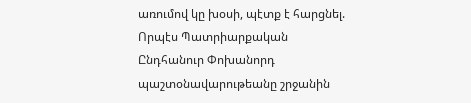առումով կը խօսի, պէտք է հարցնել. Որպէս Պատրիարքական Ընդհանուր Փոխանորդ պաշտօնավարութեանը շրջանին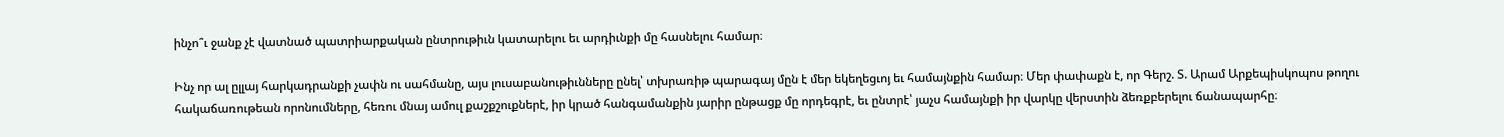ինչո՞ւ ջանք չէ վատնած պատրիարքական ընտրութիւն կատարելու եւ արդիւնքի մը հասնելու համար։

Ինչ որ ալ ըլլայ հարկադրանքի չափն ու սահմանը, այս լուսաբանութիւնները ընել՝ տխրառիթ պարագայ մըն է մեր եկեղեցւոյ եւ համայնքին համար։ Մեր փափաքն է, որ Գերշ. Տ. Արամ Արքեպիսկոպոս թողու հակաճառութեան որոնումները, հեռու մնայ ամուլ քաշքշուքներէ, իր կրած հանգամանքին յարիր ընթացք մը որդեգրէ, եւ ընտրէ՝ յաչս համայնքի իր վարկը վերստին ձեռքբերելու ճանապարհը։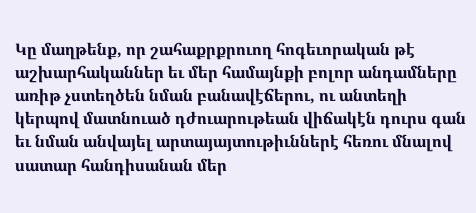Կը մաղթենք, որ շահաքրքրուող հոգեւորական թէ աշխարհականներ եւ մեր համայնքի բոլոր անդամները առիթ չստեղծեն նման բանավէճերու, ու անտեղի կերպով մատնուած դժուարութեան վիճակէն դուրս գան եւ նման անվայել արտայայտութիւններէ հեռու մնալով սատար հանդիսանան մեր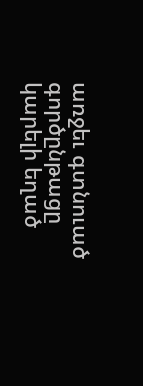առջեւ գտնուած գործընթացը կարելի եղած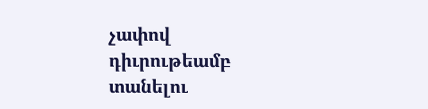չափով դիւրութեամբ տանելու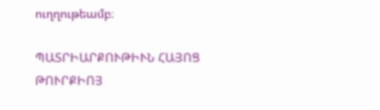ուղղութեամբ։

ՊԱՏՐԻԱՐՔՈՒԹԻՒՆ ՀԱՅՈՑ ԹՈՒՐՔԻՈՅ